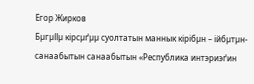Егор Жирков
БµгµІІµ кірсµґµµ суолтатын маннык кірібµн – ійбµтµн-санаабытын санаабытын «Республика интэриэґин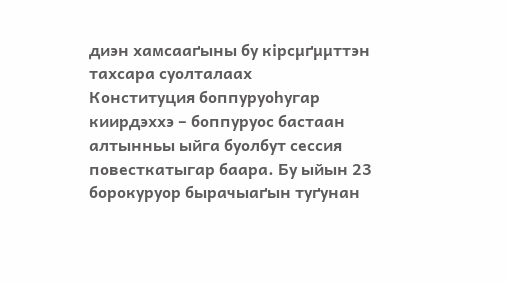диэн хамсааґыны бу кірсµґµµттэн тахсара суолталаах
Конституция боппуруоһугар киирдэххэ – боппуруос бастаан алтынньы ыйга буолбут сессия повесткатыгар баара. Бу ыйын 23 борокуруор бырачыаґын туґунан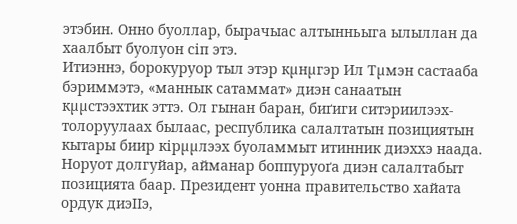этэбин. Онно буоллар, бырачыас алтынньыга ылыллан да хаалбыт буолуон сіп этэ.
Итиэннэ, борокуруор тыл этэр кµнµгэр Ил Тµмэн састааба бэриммэтэ, «маннык сатаммат» диэн санаатын кµµстээхтик эттэ. Ол гынан баран, биґиги ситэриилээх-толоруулаах былаас, республика салалтатын позициятын кытары биир кірµµлээх буоламмыт итинник диэххэ наада. Норуот долгуйар, айманар боппуруоґа диэн салалтабыт позицията баар. Президент уонна правительство хайата ордук диэІІэ,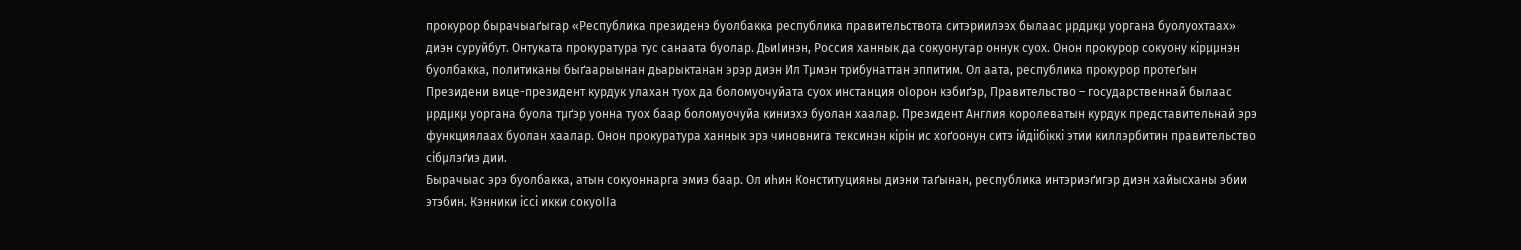прокурор бырачыаґыгар «Республика президенэ буолбакка республика правительствота ситэриилээх былаас µрдµкµ уоргана буолуохтаах» диэн суруйбут. Онтуката прокуратура тус санаата буолар. ДьиІинэн, Россия ханнык да сокуонугар оннук суох. Онон прокурор сокуону кірµµнэн буолбакка, политиканы быґаарыынан дьарыктанан эрэр диэн Ил Тµмэн трибунаттан эппитим. Ол аата, республика прокурор протеґын Президени вице-президент курдук улахан туох да боломуочуйата суох инстанция оІорон кэбиґэр, Правительство – государственнай былаас µрдµкµ уоргана буола тµґэр уонна туох баар боломуочуйа киниэхэ буолан хаалар. Президент Англия королеватын курдук представительнай эрэ функциялаах буолан хаалар. Онон прокуратура ханнык эрэ чиновнига тексинэн кірін ис хоґоонун ситэ ійдіібіккі этии киллэрбитин правительство сібµлэґиэ дии.
Бырачыас эрэ буолбакка, атын сокуоннарга эмиэ баар. Ол иһин Конституцияны диэни таґынан, республика интэриэґигэр диэн хайысханы эбии этэбин. Кэнники іссі икки сокуоІІа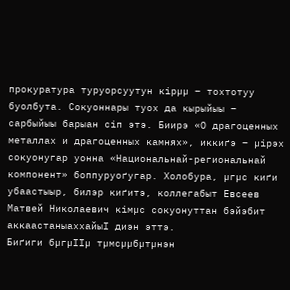прокуратура туруорсуутун кірµµ – тохтотуу буолбута. Сокуоннары туох да кырыйыы – сарбыйыы барыан сіп этэ. Биирэ «О драгоценных металлах и драгоценных камнях», иккиґэ – µірэх сокуонугар уонна «Национальнай-региональнай компонент» боппуруоґугар. Холобура, µгµс киґи убаастыыр, билэр киґитэ, коллегабыт Евсеев Матвей Николаевич кімµс сокуонуттан бэйэбит аккаастаныаххайыІ диэн эттэ.
Биґиги бµгµІІµ тµмсµµбµтµнэн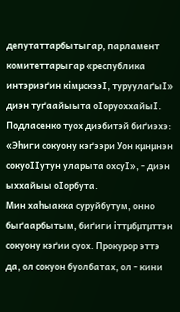депутаттарбытыгар, парламент комитеттарыгар «республика интэриэґин кімµскээІ, туруулаґыІ» диэн туґаайыыта оІоруоххайыІ.
Подласенко туох диэбитэй биґиэхэ: «Эһиги сокуону кэґээри Уон кµнµнэн сокуоІІутун уларыта охсуІ», - диэн ыххайыы оІорбута.
Мин хаһыакка суруйбутум, онно быґаарбытым, биґиги іттµбµтµттэн сокуону кэґии суох. Прокурор эттэ да, ол сокуон буолбатах, ол - кини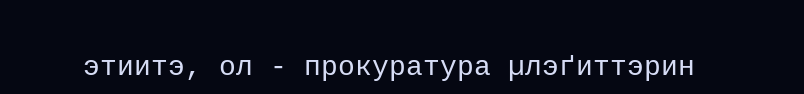этиитэ, ол - прокуратура µлэґиттэрин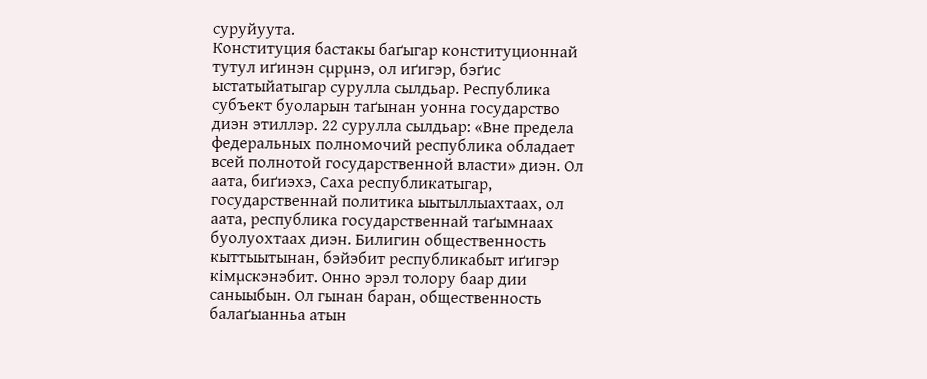суруйуута.
Конституция бастакы баґыгар конституционнай тутул иґинэн сµрµнэ, ол иґигэр, бэґис ыстатыйатыгар сурулла сылдьар. Республика субъект буоларын таґынан уонна государство диэн этиллэр. 22 сурулла сылдьар: «Вне предела федеральных полномочий республика обладает всей полнотой государственной власти» диэн. Ол аата, биґиэхэ, Саха республикатыгар, государственнай политика ыытыллыахтаах, ол аата, республика государственнай таґымнаах буолуохтаах диэн. Билигин общественность кыттыытынан, бэйэбит республикабыт иґигэр кімµскэнэбит. Онно эрэл толору баар дии саныыбын. Ол гынан баран, общественность балаґыанньа атын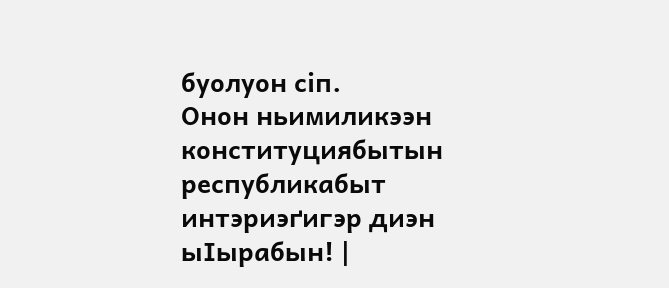буолуон сіп.
Онон ньимиликээн конституциябытын республикабыт интэриэґигэр диэн ыІырабын! |